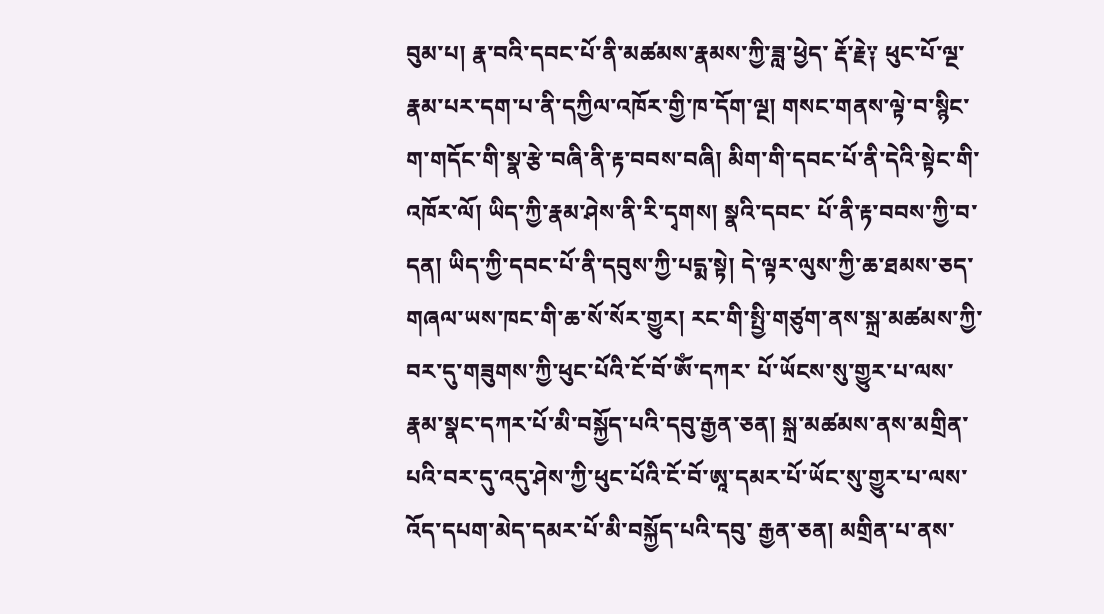བུམ་པ། རྣ་བའི་དབང་པོ་ནི་མཚམས་རྣམས་ཀྱི་ཟླ་ཕྱེད་ རྡོ་རྗེ༑ ཕུང་པོ་ལྔ་རྣམ་པར་དག་པ་ནི་དཀྱིལ་འཁོར་གྱི་ཁ་དོག་ལྔ། གསང་གནས་ལྟེ་བ་སྙིང་ག་གདོང་གི་སྣ་རྩེ་བཞི་ནི་རྟ་བབས་བཞི། མིག་གི་དབང་པོ་ནི་དེའི་སྟེང་གི་འཁོར་ལོ། ཡིད་ཀྱི་རྣམ་ཤེས་ནི་རི་དྭགས། སྣའི་དབང་ པོ་ནི་རྟ་བབས་ཀྱི་བ་དན། ཡིད་ཀྱི་དབང་པོ་ནི་དབུས་ཀྱི་པདྨ་སྟེ། དེ་ལྟར་ལུས་ཀྱི་ཆ་ཐམས་ཅད་གཞལ་ཡས་ཁང་གི་ཆ་སོ་སོར་གྱུར། རང་གི་སྤྱི་གཙུག་ནས་སྐྲ་མཚམས་ཀྱི་བར་དུ་གཟུགས་ཀྱི་ཕུང་པོའི་ངོ་བོ་ཨོཾ་དཀར་ པོ་ཡོངས་སུ་གྱུར་པ་ལས་རྣམ་སྣང་དཀར་པོ་མི་བསྐྱོད་པའི་དབུ་རྒྱན་ཅན། སྐྲ་མཚམས་ནས་མགྲིན་པའི་བར་དུ་འདུ་ཤེས་ཀྱི་ཕུང་པོའི་ངོ་བོ་ཨཱ་དམར་པོ་ཡོང་སུ་གྱུར་པ་ལས་འོད་དཔག་མེད་དམར་པོ་མི་བསྐྱོད་པའི་དབུ་ རྒྱན་ཅན། མགྲིན་པ་ནས་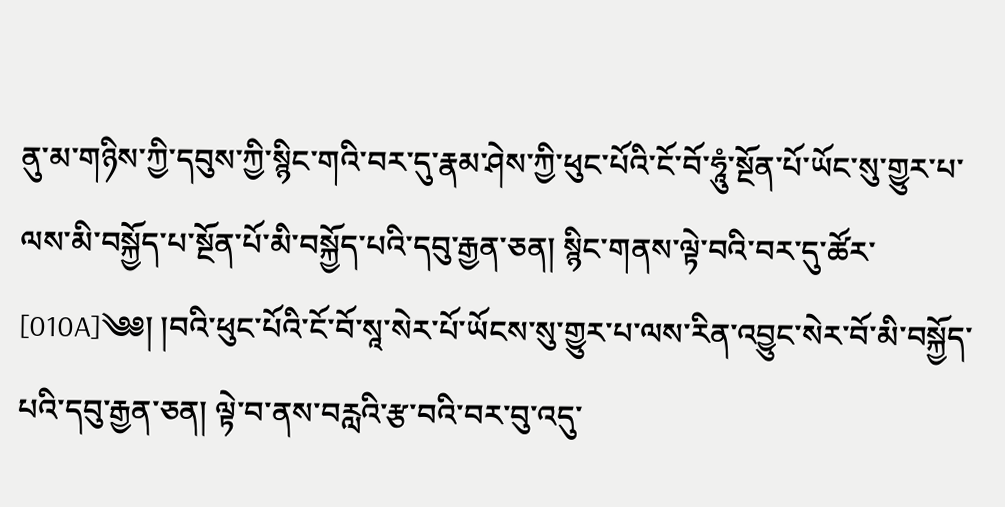ནུ་མ་གཉིས་ཀྱི་དབུས་ཀྱི་སྙིང་གའི་བར་དུ་རྣམ་ཤེས་ཀྱི་ཕུང་པོའི་ངོ་བོ་ཧཱུཾ་སྔོན་པོ་ཡོང་སུ་གྱུར་པ་ལས་མི་བསྐྱོད་པ་སྔོན་པོ་མི་བསྐྱོད་པའི་དབུ་རྒྱན་ཅན། སྙིང་གནས་ལྟེ་བའི་བར་དུ་ཚོར་ [010A]༄༅། །བའི་ཕུང་པོའི་ངོ་བོ་སཱ་སེར་པོ་ཡོངས་སུ་གྱུར་པ་ལས་རིན་འབྱུང་སེར་བོ་མི་བསྐྱོད་པའི་དབུ་རྒྱན་ཅན། ལྟེ་བ་ནས་བརླའི་རྩ་བའི་བར་བུ་འདུ་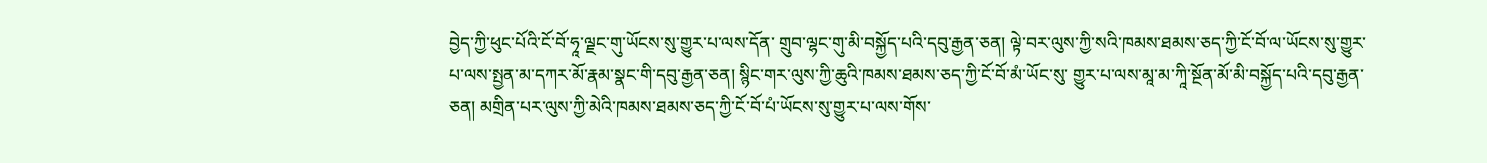བྱེད་ཀྱི་ཕུང་པོའི་ངོ་བོ་ཧཱ་ལྗང་གུ་ཡོངས་སུ་གྱུར་པ་ལས་དོན་ གྲུབ་ལྷང་གུ་མི་བསྐྱོད་པའི་དབུ་རྒྱན་ཅན། ལྟེ་བར་ལུས་ཀྱི་སའི་ཁམས་ཐམས་ཅད་ཀྱི་ངོ་བོ་ལ་ཡོངས་སུ་གྱུར་པ་ལས་སྤྱན་མ་དཀར་མོ་རྣམ་སྣང་གི་དབུ་རྒྱན་ཅན། སྙིང་གར་ལུས་ཀྱི་ཆུའི་ཁམས་ཐམས་ཅད་ཀྱི་ངོ་བོ་མཾ་ཡོང་སུ་ གྱུར་པ་ལས་མཱ་མ་ཀཱི་སྔོན་མོ་མི་བསྐྱོད་པའི་དབུ་རྒྱན་ཅན། མགྲིན་པར་ལུས་ཀྱི་མེའི་ཁམས་ཐམས་ཅད་ཀྱི་ངོ་བོ་པཾ་ཡོངས་སུ་གྱུར་པ་ལས་གོས་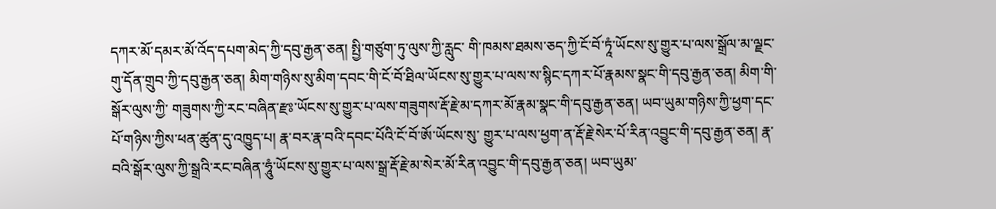དཀར་མོ་དམར་མོ་འོད་དཔག་མེད་ཀྱི་དབུ་རྒྱན་ཅན། སྤྱི་གཙུག་ཏུ་ལུས་ཀྱི་རླུང་ གི་ཁམས་ཐམས་ཅད་ཀྱི་ངོ་བོ་ཏཱཾ་ཡོངས་སུ་གྱུར་པ་ལས་སྒྲོལ་མ་ལྗང་གུ་དོན་གྲུབ་ཀྱི་དབུ་རྒྱན་ཅན། མིག་གཉིས་སུ་མིག་དབང་གི་ངོ་བོ་ཐིལ་ཡོངས་སུ་གྱུར་པ་ལས་ས་སྙིང་དཀར་པོ་རྣམས་སྣང་གི་དབུ་རྒྱན་ཅན། མིག་གི་སྒོར་ལུས་ཀྱི་ གཟུགས་ཀྱི་རང་བཞིན་རྫཿ་ཡོངས་སུ་གྱུར་པ་ལས་གཟུགས་རྡོ་རྗེ་མ་དཀར་མོ་རྣམ་སྣང་གི་དབུ་རྒྱན་ཅན། ཡབ་ཡུམ་གཉིས་ཀྱི་ཕྱག་དང་པོ་གཉིས་ཀྱིས་ཕན་ཚུན་དུ་འཁྱུད་པ། རྣ་བར་རྣ་བའི་དབང་པོའི་ངོ་བོ་ཨོ་ཡོངས་སུ་ གྱུར་པ་ལས་ཕྱག་ན་རྡོ་རྗེ་སེར་པོ་རིན་འབྱུང་གི་དབུ་རྒྱན་ཅན། རྣ་བའི་སྒོར་ལུས་ཀྱི་སྒྲའི་རང་བཞིན་ཧཱུཾ་ཡོངས་སུ་གྱུར་པ་ལས་སྒྲ་རྡོ་རྗེ་མ་སེར་མོ་རིན་འབྱུང་གི་དབུ་རྒྱན་ཅན། ཡབ་ཡུམ་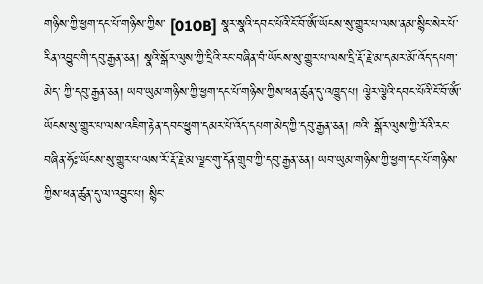གཉིས་ཀྱི་ཕྱག་དང་པོ་གཉིས་ཀྱིས་ [010B] སྣར་སྣའི་དབང་པོའི་ངོ་བོ་ཨོཾ་ཡོངས་སུ་གྱུར་པ་ལས་ནམ་སྙིང་སེར་པོ་རིན་འབྱུང་གི་དབུ་རྒྱན་ཅན། སྣའི་སྒོར་ལུས་ཀྱི་དྲིའི་རང་བཞིན་བཾ་ཡོངས་སུ་གྱུར་པ་ལས་དྲི་རྡོ་རྗེ་མ་དམར་མོ་འོད་དཔག་མེད་ ཀྱི་དབུ་རྒྱན་ཅན། ཡབ་ཡུམ་གཉིས་ཀྱི་ཕྱག་དང་པོ་གཉིས་ཀྱིས་ཕན་ཚུན་དུ་འཁྱུད་པ། ལྕེར་ལྕེའི་དབང་པོའི་ངོ་བོ་ཨོཾ་ཡོངས་སུ་གྱུར་པ་ལས་འཇིག་རྟེན་དབང་ཕྱུག་དམར་པོ་འོད་དཔག་མེད་ཀྱི་དབུ་རྒྱན་ཅན། ཁའི་ སྒོར་ལུས་ཀྱི་རོའི་རང་བཞིན་ཧོཿ་ཡོངས་སུ་གྱུར་པ་ལས་རོ་རྡོ་རྗེ་མ་ལྗང་གུ་དོན་གྲུབ་ཀྱི་དབུ་རྒྱན་ཅན། ཡབ་ཡུམ་གཉིས་ཀྱི་ཕྱག་དང་པོ་གཉིས་ཀྱིས་ཕན་ཚུན་དུ་ལ་འབྱུང་པ། སྙིང་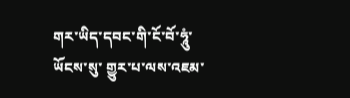གར་ཡིད་དབང་གི་ངོ་བོ་ཧཱུཾ་ཡོངས་སུ་ གྱུར་པ་ལས་འཇམ་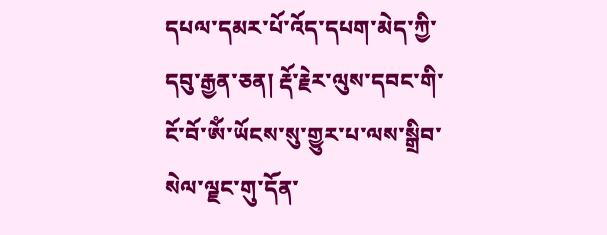དཔལ་དམར་པོ་འོད་དཔག་མེད་ཀྱི་དབུ་རྒྱན་ཅན། རྡོ་རྗེར་ལུས་དབང་གི་ངོ་བོ་ཨོཾ་ཡོངས་སུ་གྱུར་པ་ལས་སྒྲིབ་སེལ་ལྗང་གུ་དོན་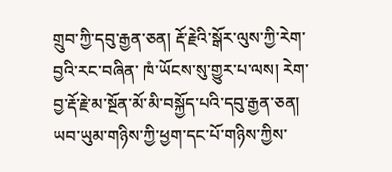གྲུབ་ཀྱི་དབུ་རྒྱན་ཅན། རྡོ་རྗེའི་སྒོར་ལུས་ཀྱི་རེག་བྱའི་རང་བཞིན་ ཁཾ་ཡོངས་སུ་གྱུར་པ་ལས། རེག་བྱ་རྡོ་རྗེ་མ་སྔོན་མོ་མི་བསྐྱོད་པའི་དབུ་རྒྱན་ཅན། ཡབ་ཡུམ་གཉིས་ཀྱི་ཕྱག་དང་པོ་གཉིས་ཀྱིས་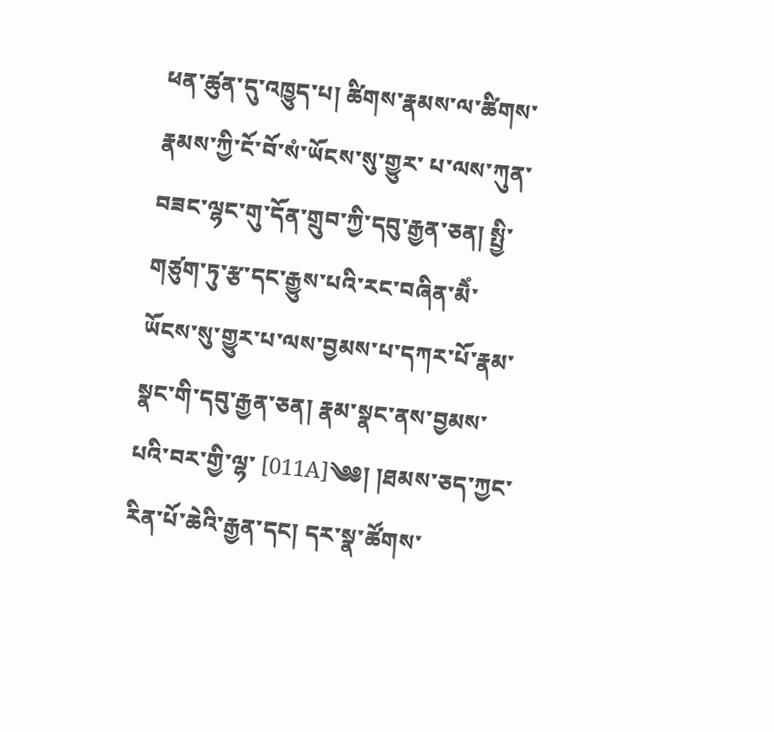ཕན་ཚུན་དུ་འཁྱུད་པ། ཚིགས་རྣམས་ལ་ཚིགས་རྣམས་ཀྱི་ངོ་བོ་སཾ་ཡོངས་སུ་གྱུར་ པ་ལས་ཀུན་བཟང་ལྷང་གུ་དོན་གྲུབ་ཀྱི་དབུ་རྒྱན་ཅན། སྤྱི་གཙུག་ཏུ་རྩ་དང་རྒྱུས་པའི་རང་བཞིན་མཻཾ་ཡོངས་སུ་གྱུར་པ་ལས་བྱམས་པ་དཀར་པོ་རྣམ་སྣང་གི་དབུ་རྒྱན་ཅན། རྣམ་སྣང་ནས་བྱམས་པའི་བར་གྱི་ལྷ་ [011A]༄༅། །ཐམས་ཅད་ཀྱང་རིན་པོ་ཆེའི་རྒྱན་དང། དར་སྣ་ཚོགས་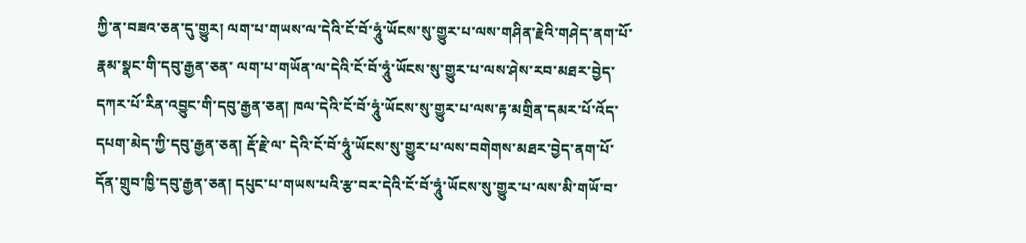ཀྱི་ན་བཟའ་ཅན་དུ་གྱུར། ལག་པ་གཡས་ལ་དེའི་ངོ་བོ་ཧཱུཾ་ཡོངས་སུ་གྱུར་པ་ལས་གཤིན་རྗེའི་གཤེད་ནག་པོ་རྣམ་སྣང་གི་དབུ་རྒྱན་ཅན་ ལག་པ་གཡོན་ལ་དེའི་ངོ་བོ་ཧཱུཾ་ཡོངས་སུ་གྱུར་པ་ལས་ཤེས་རབ་མཐར་བྱེད་དཀར་པོ་རིན་འབྱུང་གི་དབུ་རྒྱན་ཅན། ཁལ་དེའི་ངོ་བོ་ཧཱུཾ་ཡོངས་སུ་གྱུར་པ་ལས་རྟ་མགྲིན་དམར་པོ་འོད་དཔག་མེད་ཀྱི་དབུ་རྒྱན་ཅན། རྡོ་རྗེ་ལ་ དེའི་ངོ་བོ་ཧཱུཾ་ཡོངས་སུ་གྱུར་པ་ལས་བགེགས་མཐར་བྱེད་ནག་པོ་དོན་གྲུབ་ཁྱི་དབུ་རྒྱན་ཅན། དཔུང་པ་གཡས་པའི་རྩ་བར་དེའི་ངོ་བོ་ཧཱུཾ་ཡོངས་སུ་གྱུར་པ་ལས་མི་གཡོ་བ་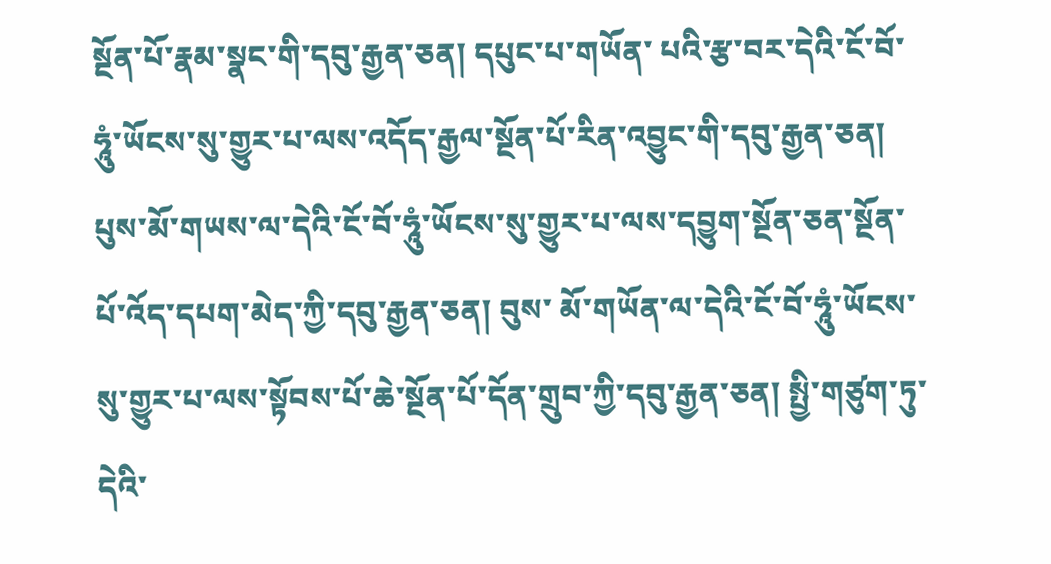སྔོན་པོ་རྣམ་སྣང་གི་དབུ་རྒྱན་ཅན། དཔུང་པ་གཡོན་ པའི་རྩ་བར་དེའི་ངོ་བོ་ཧཱུཾ་ཡོངས་སུ་གྱུར་པ་ལས་འདོད་རྒྱལ་སྔོན་པོ་རིན་འབྱུང་གི་དབུ་རྒྱན་ཅན། པུས་མོ་གཡས་ལ་དེའི་ངོ་བོ་ཧཱུཾ་ཡོངས་སུ་གྱུར་པ་ལས་དབྱུག་སྔོན་ཅན་སྔོན་པོ་འོད་དཔག་མེད་ཀྱི་དབུ་རྒྱན་ཅན། བུས་ མོ་གཡོན་ལ་དེའི་ངོ་བོ་ཧཱུཾ་ཡོངས་སུ་གྱུར་པ་ལས་སྟོབས་པོ་ཆེ་སྔོན་པོ་དོན་གྲུབ་ཀྱི་དབུ་རྒྱན་ཅན། སྤྱི་གཙུག་ཏུ་དེའི་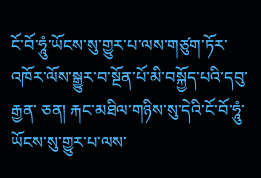ངོ་བོ་ཧཱུཾ་ཡོངས་སུ་གྱུར་པ་ལས་གཙུག་ཏོར་འཁོར་ལོས་སྒྱུར་བ་སྔོན་པོ་མི་བསྐྱོད་པའི་དབུ་རྒྱན་ ཅན། རྐང་མཐིལ་གཉིས་སུ་དེའི་ངོ་བོ་ཧཱུཾ་ཡོངས་སུ་གྱུར་པ་ལས་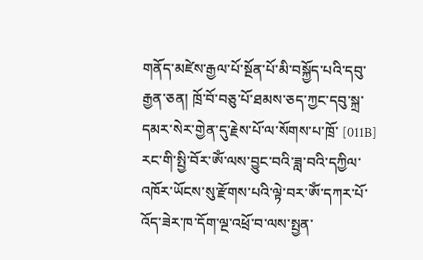གནོད་མཛེས་རྒྱལ་པོ་སྔོན་པོ་མི་བསྐྱོད་པའི་དབུ་རྒྱན་ཅན། ཁྲོ་བོ་བཅུ་པོ་ཐམས་ཅད་ཀྱང་དབུ་སྐྲ་དམར་སེར་གྱེན་དུ་རྗེས་པོ་ལ་སོགས་པ་ཁྲོ་ [011B] རང་གི་སྤྱི་བོར་ཨོཾ་ལས་བྱུང་བའི་ཟླ་བའི་དཀྱིལ་འཁོར་ཡོངས་སུ་རྫོགས་པའི་ལྟེ་བར་ཨོཾ་དཀར་པོ་འོད་ཟེར་ཁ་དོག་ལྔ་འཕྲོ་བ་ལས་སྤྱན་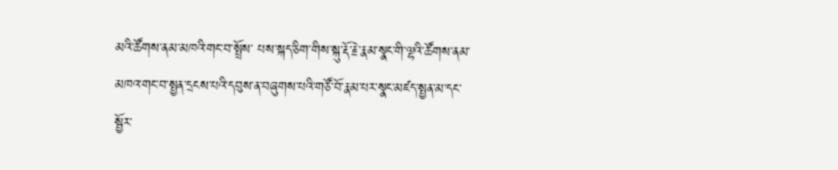མའི་ཚོགས་ནམ་མཁའི་གང་བ་སྤྲོས་ པས་སྐད་ཅིག་གིས་སྐུ་རྡོ་རྗེ་རྣམ་སྣང་གི་ལྷའི་ཚོགས་ནམ་མཁའ་གང་བ་སྤྱན་དྲངས་པའི་དབུས་ན་བཞུགས་པའི་གཙོ་བོ་རྣམ་པར་སྣང་མཛད་སྤྱན་མ་དང་སྦྱོར་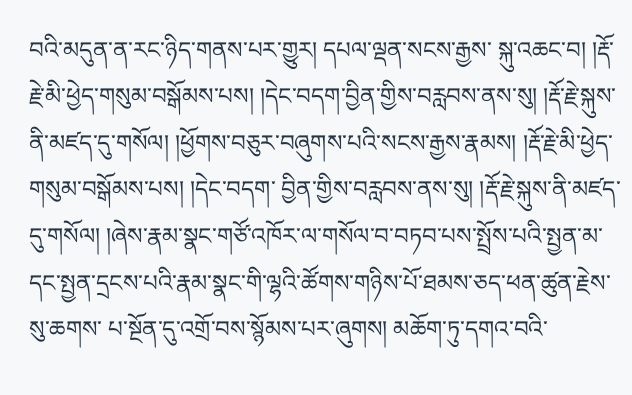བའི་མདུན་ན་རང་ཉིད་གནས་པར་གྱུར། དཔལ་ལྡན་སངས་རྒྱས་ སྐུ་འཆང་བ། །རྡོ་རྗེ་མི་ཕྱེད་གསུམ་བསྒོམས་པས། །དེང་བདག་བྱིན་གྱིས་བརླབས་ནས་སུ། །རྡོ་རྗེ་སྐུས་ནི་མཛད་དུ་གསོལ། །ཕྱོགས་བཅུར་བཞུགས་པའི་སངས་རྒྱས་རྣམས། །རྡོ་རྗེ་མི་ཕྱེད་གསུམ་བསྒོམས་པས། །དེང་བདག་ བྱིན་གྱིས་བརླབས་ནས་སུ། །རྡོ་རྗེ་སྐུས་ནི་མཛད་དུ་གསོལ། །ཞེས་རྣམ་སྣང་གཙོ་འཁོར་ལ་གསོལ་བ་བཏབ་པས་སྤྲོས་པའི་སྤྱན་མ་དང་སྤྱན་དྲངས་པའི་རྣམ་སྣང་གི་ལྷའི་ཚོགས་གཉིས་པོ་ཐམས་ཅད་ཕན་ཚུན་རྗེས་སུ་ཆགས་ པ་སྔོན་དུ་འགྲོ་བས་སྙོམས་པར་ཞུགས། མཆོག་ཏུ་དགའ་བའི་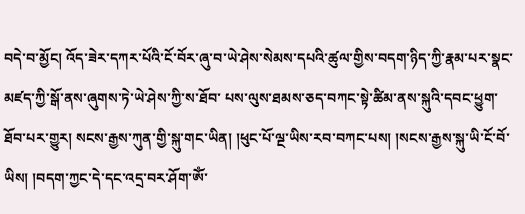བདེ་བ་མྱོང། འོད་ཟེར་དཀར་པོའི་ངོ་བོར་ཞུ་བ་ཡེ་ཤེས་སེམས་དཔའི་ཚུལ་གྱིས་བདག་ཉིད་ཀྱི་རྣམ་པར་སྣང་མཛད་ཀྱི་སྒོ་ནས་ཞུགས་ཏེ་ཡེ་ཤེས་ཀྱི་ས་ཐོབ་ པས་ལུས་ཐམས་ཅད་བཀང་སྟེ་ཚིམ་ནས་སྐུའི་དབང་ཕྱུག་ཐོབ་པར་གྱུར། སངས་རྒྱས་ཀུན་གྱི་སྐུ་གང་ཡིན། །ཕུང་པོ་ལྔ་ཡིས་རབ་བཀང་པས། །སངས་རྒྱས་སྐུ་ཡི་ངོ་བོ་ཡིས། །བདག་ཀྱང་དེ་དང་འདྲ་བར་ཤོག་ཨོཾ་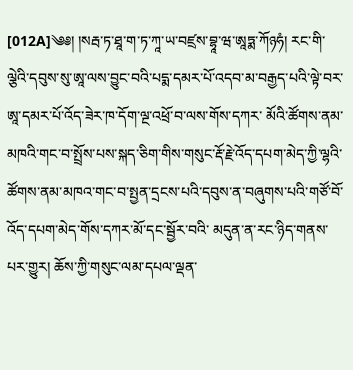[012A]༄༅། །སརྦ་ཏ་ཐཱ་ག་ཏ་ཀཱ་ཡ་བཛྲས་བྷཱ་ཝ་ཨཱཏྨ་ཀོཉཧཾ། རང་གི་ལྕེའི་དབུས་སུ་ཨཱ་ལས་བྱུང་བའི་པདྨ་དམར་པོ་འདབ་མ་བརྒྱད་པའི་ལྟེ་བར་ཨཱ་དམར་པོ་འོད་ཟེར་ཁ་དོག་ལྔ་འཕྲོ་བ་ལས་གོས་དཀར་ མོའི་ཚོགས་ནམ་མཁའི་གང་བ་སྤྲོས་པས་སྐད་ཅིག་གིས་གསུང་རྡོ་རྗེ་འོད་དཔག་མེད་ཀྱི་ལྷའི་ཚོགས་ནམ་མཁའ་གང་བ་སྤྱན་དྲངས་པའི་དབུས་ན་བཞུགས་པའི་གཙོ་བོ་འོད་དཔག་མེད་གོས་དཀར་མོ་དང་སྦྱོར་བའི་ མདུན་ན་རང་ཉིད་གནས་པར་གྱུར། ཆོས་ཀྱི་གསུང་ལམ་དཔལ་ལྡན་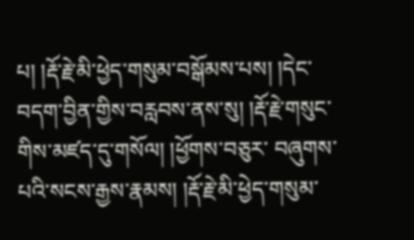པ། །རྡོ་རྗེ་མི་ཕྱེད་གསུམ་བསྒོམས་པས། །དེང་བདག་བྱིན་གྱིས་བརླབས་ནས་སུ། །རྡོ་རྗེ་གསུང་གིས་མཛད་དུ་གསོལ། །ཕྱོགས་བཅུར་ བཞུགས་པའི་སངས་རྒྱས་རྣམས། །རྡོ་རྗེ་མི་ཕྱེད་གསུམ་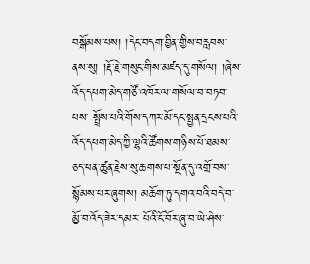བསྒོམས་པས། །དེང་བདག་བྱིན་གྱིས་བརླབས་ནས་སུ། །རྡོ་རྗེ་གསུང་གིས་མཛད་དུ་གསོལ། །ཞེས་འོད་དཔག་མེད་གཙོ་འཁོར་ལ་གསོལ་བ་བཏབ་པས་ སྤྲོས་པའི་གོས་དཀར་མོ་དང་སྤྱན་དྲངས་པའི་འོད་དཔག་མེད་ཀྱི་ལྷའི་ཚོགས་གཉིས་པོ་ཐམས་ཅད་ཕན་ཚུན་རྗེས་སུ་ཆགས་པ་སྔོན་དུ་འགྲོ་བས་སྙོམས་པར་ཞུགས། མཆོག་ཏུ་དགའ་བའི་བདེ་བ་མྱོ་བ་འོད་ཟེར་དམར་ པོའི་ངོ་བོར་ཞུ་བ་ཡེ་ཤེས་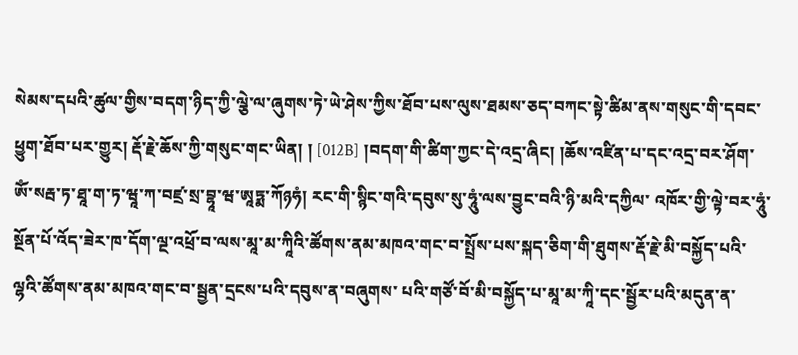སེམས་དཔའི་ཚུལ་གྱིས་བདག་ཉིད་ཀྱི་ལྕེ་ལ་ཞུགས་ཏེ་ཡེ་ཤེས་ཀྱིས་ཐོབ་པས་ལུས་ཐམས་ཅད་བཀང་སྟེ་ཚིམ་ནས་གསུང་གི་དབང་ཕྱུག་ཐོབ་པར་གྱུར། རྡོ་རྗེ་ཆོས་ཀྱི་གསུང་གང་ཡིན། ། [012B] །བདག་གི་ཚིག་ཀྱང་དེ་འདྲ་ཞིང། །ཆོས་འཛིན་པ་དང་འདྲ་བར་ཤོག་ཨོཾ་སརྦ་ཏ་ཐཱ་ག་ཏ་ཝཱ་ཀ་བཛྲ་སྲ་བྷཱ་ཝ་ཨཱཏྨ་ཀོཉཧཾ། རང་གི་སྙིང་གའི་དབུས་སུ་ཧཱུཾ་ལས་བྱུང་བའི་ཉི་མའི་དཀྱིལ་ འཁོར་གྱི་ལྟེ་བར་ཧཱུཾ་སྔོན་པོ་འོད་ཟེར་ཁ་དོག་ལྔ་འཕྲོ་བ་ལས་མཱ་མ་ཀཱིའི་ཚོགས་ནམ་མཁའ་གང་བ་སྤྲོས་པས་སྐད་ཅིག་གི་ཐུགས་རྡོ་རྗེ་མི་བསྐྱོད་པའི་ལྷའི་ཚོགས་ནམ་མཁའ་གང་བ་སྦྱན་དྲངས་པའི་དབུས་ན་བཞུགས་ པའི་གཙོ་བོ་མི་བསྐྱོད་པ་མཱ་མ་ཀཱི་དང་སྦྱོར་པའི་མདུན་ན་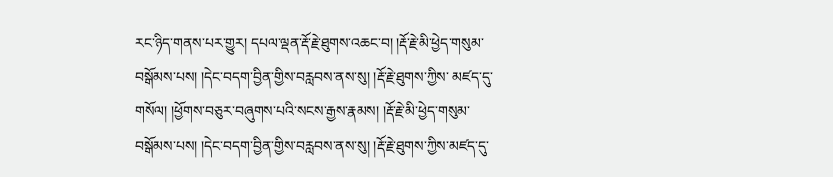རང་ཉིད་གནས་པར་གྱུར། དཔལ་ལྡན་རྡོ་རྗེ་ཐུགས་འཆང་བ། །རྡོ་རྗེ་མི་ཕྱེད་གསུམ་བསྒོམས་པས། །དེང་བདག་བྱིན་གྱིས་བརླབས་ནས་སུ། །རྡོ་རྗེ་ཐུགས་ཀྱིས་ མཛད་དུ་གསོལ། །ཕྱོགས་བཅུར་བཞུགས་པའི་སངས་རྒྱས་རྣམས། །རྡོ་རྗེ་མི་ཕྱེད་གསུམ་བསྒོམས་པས། །དེང་བདག་བྱིན་གྱིས་བརླབས་ནས་སུ། །རྡོ་རྗེ་ཐུགས་ཀྱིས་མཛད་དུ་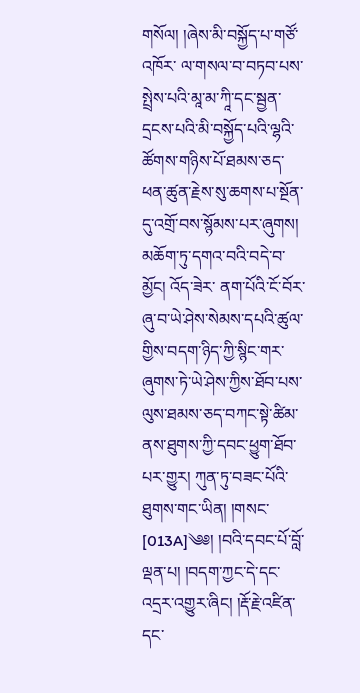གསོལ། །ཞེས་མི་བསྐྱོད་པ་གཙོ་འཁོར་ ལ་གསལ་བ་བཏབ་པས་སྤྲེས་པའི་མཱ་མ་ཀཱི་དང་སྦྱན་དྲངས་པའི་མི་བསྐྱོད་པའི་ལྷའི་ཚོགས་གཉིས་པོ་ཐམས་ཅད་ཕན་ཚུན་རྗེས་སུ་ཆགས་པ་སྔོན་དུ་འགྲོ་བས་སྙོམས་པར་ཞུགས། མཆོག་ཏུ་དགའ་བའི་བདེ་བ་མྱོང། འོད་ཟེར་ ནག་པོའི་ངོ་བོར་ཞུ་བ་ཡེ་ཤེས་སེམས་དཔའི་ཚུལ་གྱིས་བདག་ཉིད་ཀྱི་སྙིང་གར་ཞུགས་ཏེ་ཡེ་ཤེས་ཀྱིས་ཐོབ་པས་ལུས་ཐམས་ཅད་བཀང་སྟེ་ཚིམ་ནས་ཐུགས་ཀྱི་དབང་ཕྱུག་ཐོབ་པར་གྱུར། ཀུན་ཏུ་བཟང་པོའི་ཐུགས་གང་ཡིན། །གསང་ [013A]༄༅། །བའི་དབང་པོ་བློ་ལྡན་པ། །བདག་ཀྱང་དེ་དང་འདྲར་འགྱུར་ཞིང། །རྡོ་རྗེ་འཛིན་དང་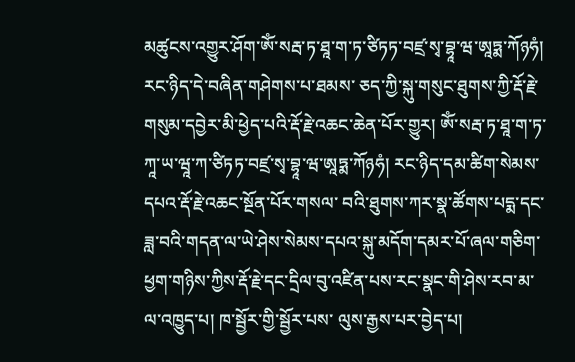མཚུངས་འགྱུར་ཤོག་ཨོཾ་སརྦ་ཏ་ཐཱ་ག་ཏ་ཙིཏཏ་བཛྲ་སྭ་བྷཱ་ཝ་ཨཱཏྨ་ཀོཉཧཾ། རང་ཉིད་དེ་བཞིན་གཤེགས་པ་ཐམས་ ཅད་ཀྱི་སྐུ་གསུང་ཐུགས་ཀྱི་རྡོ་རྗེ་གསུམ་དབྱེར་མི་ཕྱེད་པའི་རྡོ་རྗེ་འཆང་ཆེན་པོར་གྱུར། ཨོཾ་སརྦ་ཏ་ཐཱ་ག་ཏ་ཀཱ་ཡ་ཝཱ་ཀ་ཙིཏཏ་བཛྲ་སྭ་བྷཱ་ཝ་ཨཱཏྨ་ཀོཉཧཾ། རང་ཉིད་དམ་ཚིག་སེམས་དཔའ་རྡོ་རྗེ་འཆང་སྔོན་པོར་གསལ་ བའི་ཐུགས་ཀར་སྣ་ཚོགས་པདྨ་དང་ཟླ་བའི་གདན་ལ་ཡེ་ཤེས་སེམས་དཔའ་སྐུ་མདོག་དམར་པོ་ཞལ་གཅིག་ཕྱག་གཉིས་ཀྱིས་རྡོ་རྗེ་དང་དྲིལ་བུ་འཛིན་པས་རང་སྣང་གི་ཤེས་རབ་མ་ལ་འཁྱུད་པ། ཁ་སྦྱོར་གྱི་སྦྱོར་པས་ ལུས་རྒྱས་པར་བྱེད་པ།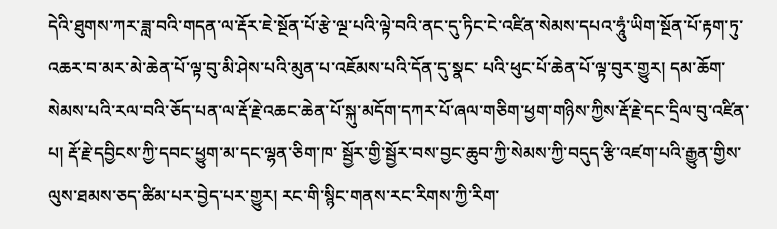དེའི་ཐུགས་ཀར་ཟླ་བའི་གདན་ལ་རྡོར་ཇེ་སྔོན་པོ་རྩེ་ལྔ་པའི་ལྟེ་བའི་ནང་དུ་ཏིང་ངེ་འཛིན་སེམས་དཔའ་ཧཱུཾ་ཡིག་སྔོན་པོ་རྟག་ཏུ་འཆར་བ་མར་མེ་ཆེན་པོ་ལྟ་བུ་མི་ཤེས་པའི་མུན་པ་འཇོམས་པའི་དོན་དུ་སྣང་ པའི་ཕུང་པོ་ཆེན་པོ་ལྟ་བུར་གྱུར། དམ་ཆོག་སེམས་པའི་རལ་བའི་ཅོད་པན་ལ་རྡོ་རྗེ་འཆང་ཆེན་པོ་སྐུ་མདོག་དཀར་པོ་ཞལ་གཅིག་ཕྱག་གཉིས་ཀྱིས་རྡོ་རྗེ་དང་དྲིལ་བུ་འཛིན་པ། རྡོ་རྗེ་དབྱིངས་ཀྱི་དབང་ཕྱུག་མ་དང་ལྷན་ཅིག་ཁ་ སྦྱོར་གྱི་སྦྱོར་བས་བྱང་ཆུབ་ཀྱི་སེམས་ཀྱི་བདུད་རྩི་འཛག་པའི་རྒྱུན་གྱིས་ལུས་ཐམས་ཅད་ཚིམ་པར་བྱེད་པར་གྱུར། རང་གི་སྙིང་གནས་རང་རིགས་ཀྱི་རིག་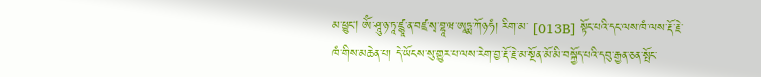མ་ཕྱུང། ཨོཾ་ཤཱུ་ཉ་ཏཱ་ཛྙཱ་ན་བཛྲ་སྭ་བྷཱ་ཝ་ཨཱཏྨ་ཀོཉཧཾ། རིག་མ་ [013B] སྟོང་པའི་དང་ལས་ཁཾ་ལས་རྡོ་རྗེ་ཁཾ་གིས་མཆེན་པ། དེ་ཡོངས་སུ་གྱུར་པ་ལས་རེག་བྱ་རྡོ་རྗེ་མ་སྔོན་མོ་མི་བསྐྱོད་པའི་དབུ་རྒྱན་ཅན་སྤོང་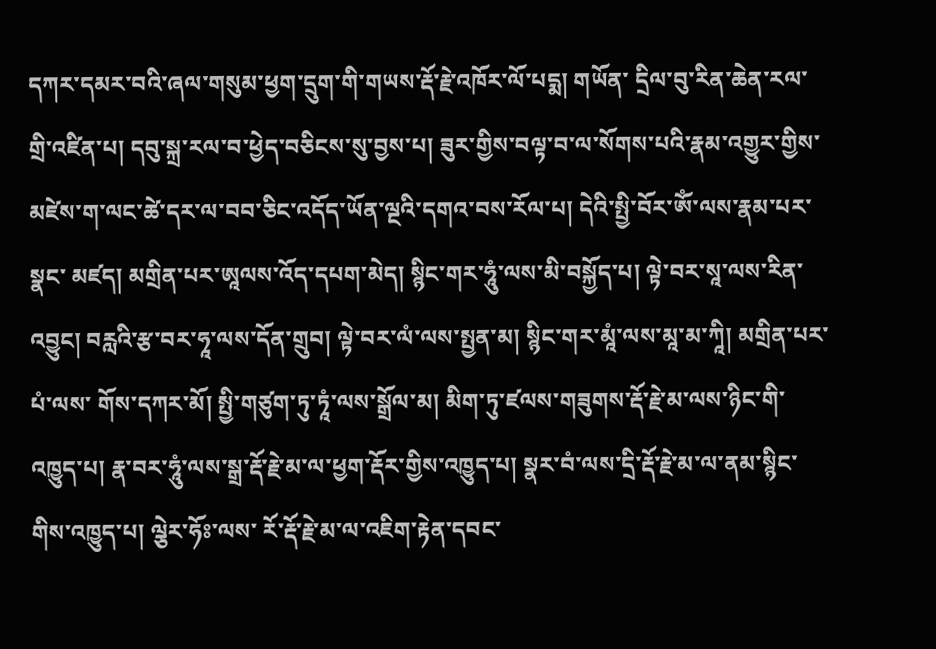དཀར་དམར་བའི་ཞལ་གསུམ་ཕྱག་དྲུག་གི་གཡས་རྡོ་རྗེ་འཁོར་ལོ་པདྨ། གཡོན་ དྲིལ་བུ་རིན་ཆེན་རལ་གྲི་འཛིན་པ། དབུ་སྐྲ་རལ་བ་ཕྱེད་བཅིངས་སུ་བྱས་པ། ཟུར་གྱིས་བལྟ་བ་ལ་སོགས་པའི་རྣམ་འགྱུར་གྱིས་མཛེས་ག་ལང་ཚེ་དར་ལ་བབ་ཅིང་འདོད་ཡོན་ལྔའི་དགའ་བས་རོལ་པ། དེའི་སྤྱི་བོར་ཨོཾ་ལས་རྣམ་པར་སྣང་ མཛད། མགྲིན་པར་ཨཱལས་འོད་དཔག་མེད། སྙིང་གར་ཧཱུཾ་ལས་མི་བསྐྱོད་པ། ལྟེ་བར་སཱ་ལས་རིན་འབྱུང། བརླའི་རྩ་བར་ཧཱ་ལས་དོན་གྲུབ། ལྟེ་བར་ལཾ་ལས་སྤྱན་མ། སྙིང་གར་མཱཾ་ལས་མཱ་མ་ཀཱི། མགྲིན་པར་པཾ་ལས་ གོས་དཀར་མོ། སྤྱི་གཙུག་ཏུ་ཏཱཾ་ལས་སྒྲོལ་མ། མིག་ཏུ་ཛལས་གཟུགས་རྡོ་རྗེ་མ་ལས་ཉིང་གི་འཁྱུད་པ། རྣ་བར་ཧཱུཾ་ལས་སྒྲ་རྡོ་རྗེ་མ་ལ་ཕྱག་རྡོར་གྱིས་འཁྱུད་པ། སྣར་བཾ་ལས་དྲི་རྡོ་རྗེ་མ་ལ་ནམ་སྙིང་གིས་འཁྱུད་པ། ལྕེར་ཧོཿ་ལས་ རོ་རྡོ་རྗེ་མ་ལ་འཇིག་རྟེན་དབང་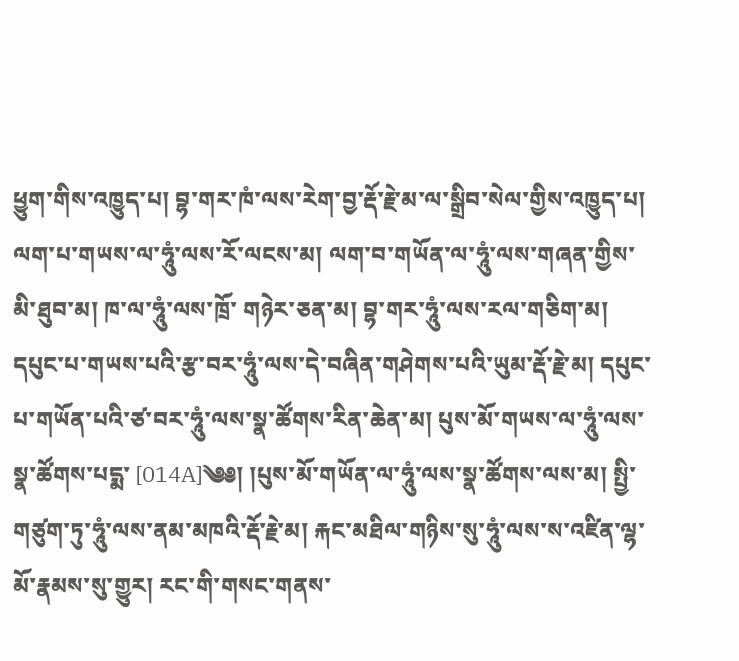ཕྱུག་གིས་འཁྱུད་པ། བྷ་གར་ཁཾ་ལས་རེག་བྱ་རྡོ་རྗེ་མ་ལ་སྒྲིབ་སེལ་གྱིས་འཁྱུད་པ། ལག་པ་གཡས་ལ་ཧཱུཾ་ལས་རོ་ལངས་མ། ལག་བ་གཡོན་ལ་ཧཱུཾ་ལས་གཞན་གྱིས་མི་ཐུབ་མ། ཁ་ལ་ཧཱུཾ་ལས་ཁྲོ་ གཉེར་ཅན་མ། བྷ་གར་ཧཱུཾ་ལས་རལ་གཅིག་མ། དཔུང་པ་གཡས་པའི་རྩ་བར་ཧཱུཾ་ལས་དེ་བཞིན་གཤེགས་པའི་ཡུམ་རྡོ་རྗེ་མ། དཔུང་པ་གཡོན་པའི་ཙ་བར་ཧཱུཾ་ལས་སྣ་ཚོགས་རིན་ཆེན་མ། པུས་མོ་གཡས་ལ་ཧཱུཾ་ལས་སྣ་ཚོགས་པདྨ་ [014A]༄༅། །པུས་མོ་གཡོན་ལ་ཧཱུཾ་ལས་སྣ་ཚོགས་ལས་མ། སྤྱི་གཙུག་ཏུ་ཧཱུཾ་ལས་ནམ་མཁའི་རྡོ་རྗེ་མ། རྐང་མཐིལ་གཉིས་སུ་ཧཱུཾ་ལས་ས་འཛིན་ལྷ་མོ་རྣམས་སུ་གྱུར། རང་གི་གསང་གནས་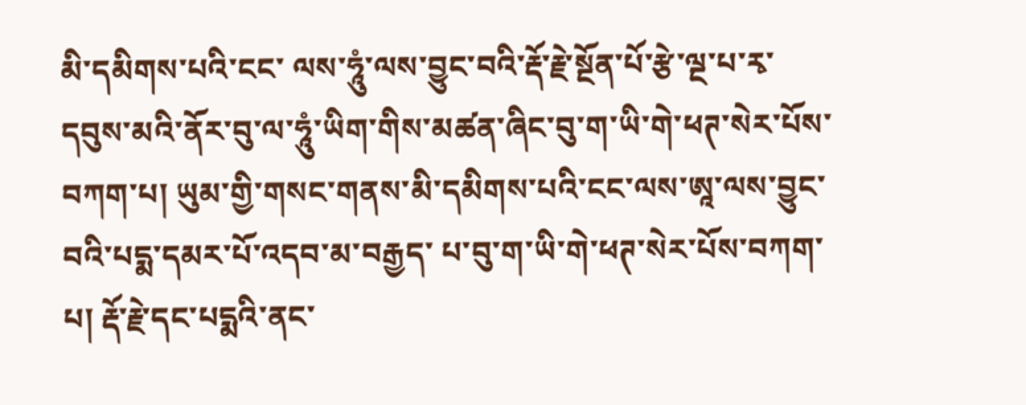མི་དམིགས་པའི་ངང་ ལས་ཧཱུཾ་ལས་བྱུང་བའི་རྡོ་རྗེ་སྔོན་པོ་རྩེ་ལྔ་པ་རྭ་དབུས་མའི་ནོར་བུ་ལ་ཧཱུཾ་ཡིག་གིས་མཚན་ཞིང་བུ་ག་ཡི་གེ་ཕཊ་སེར་པོས་བཀག་པ། ཡུམ་གྱི་གསང་གནས་མི་དམིགས་པའི་ངང་ལས་ཨཱ་ལས་བྱུང་བའི་པདྨ་དམར་པོ་འདབ་མ་བརྒྱད་ པ་བུ་ག་ཡི་གེ་ཕཊ་སེར་པོས་བཀག་པ། རྡོ་རྗེ་དང་པདྨའི་ནང་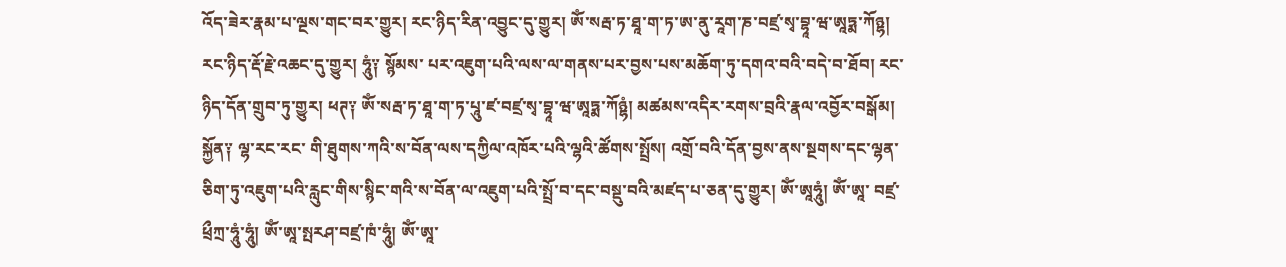འོད་ཟེར་རྣམ་པ་ལྔས་གང་བར་གྱུར། རང་ཉིད་རིན་འབྱུང་དུ་གྱུར། ཨོཾ་སརྦ་ཏ་ཐཱ་ག་ཏ་ཨ་ནུ་རཱག་ཎ་བཛྲ་སྭ་བྷཱ་ཝ་ཨཱཏྨ་ཀོཉྷ། རང་ཉིད་རྡོ་རྗེ་འཆང་དུ་གྱུར། ཧཱུཾ༑ སྙོམས་ པར་འཇུག་པའི་ལས་ལ་གནས་པར་བྱས་པས་མཆོག་ཏུ་དགའ་བའི་བདེ་བ་ཐོབ། རང་ཉིད་དོན་གྲུབ་ཏུ་གྱུར། ཕཊ༑ ཨོཾ་སརྦ་ཏ་ཐཱ་ག་ཏ་པཱུ་ཛ་བཛྲ་སྭ་བྷཱ་ཝ་ཨཱཏྨ་ཀོཉྷཾ། མཚམས་འདིར་རགས་བྲའི་རྣལ་འབྱོར་བསྒོམ། སྐྱོན༑ ལྷ་རང་རང་ གི་ཐུགས་ཀའི་ས་བོན་ལས་དཀྱིལ་འཁོར་པའི་ལྷའི་ཚོགས་སྤྲོས། འགྲོ་བའི་དོན་བྱས་ནས་སྔགས་དང་ལྷན་ཅིག་ཏུ་འཇུག་པའི་རླུང་གིས་སྙིང་གའི་ས་བོན་ལ་འཇུག་པའི་སྤྲོ་བ་དང་བསྡུ་བའི་མཛད་པ་ཅན་དུ་གྱུར། ཨོཾ་ཨཱཧཱུཾ། ཨོཾ་ཨཱ་ བཛྲ་ཕྲྀཀྲ་ཧཱུཾ་ཧཱུཾ། ཨོཾ་ཨཱ་སྤརཤ་བཛྲ་ཁཾ་ཧཱུཾ། ཨོཾ་ཨཱ་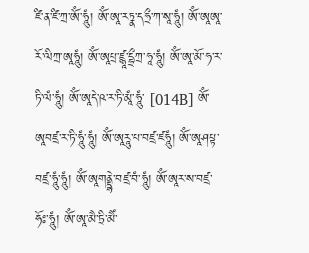ཛི་ན་ཛི་ཀྲ་ཨོཾ་ཧཱུཾ། ཨོཾ་ཨཱ་རཏྣ་དཧྲྀ་ཀ་སཱ་ཧཱུཾ། ཨོཾ་ཨཱཨཱ་རོ་ལིཀྲ་ཨཱཧཱུཾ། ཨོཾ་ཨཱཔྲ་ཛྙཱ་དྷྲྀཀྲ་ཧཱ་ཧཱུཾ། ཨོཾ་ཨཱ་མོ་ཧ་ར་ཏི་ལཾ་ཧཱུཾ། ཨོཾ་ཨཱདེ་ཥ་ར་ཏི་མཱཾ་ཧཱུཾ་ [014B] ཨོཾ་ཨཱབཛྲ་ར་ཏི་ཧཱུཾ་ཧཱུཾ། ཨོཾ་ཨཱརཱུ་པ་བཛྲ་ཛཧཱུཾ། ཨོཾ་ཨཱཤཔྟ་བཛྲ་ཧཱུཾ་ཧཱུཾ། ཨོཾ་ཨཱགནྡྷེ་བཛྲ་བཾ་ཧཱུཾ། ཨོཾ་ཨཱར་ས་བཛྲ་ཧོཿ་ཧཱུཾ། ཨོཾ་ཨཱ་མཻ་ཏྲི་མཻཾ་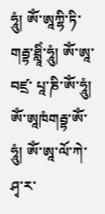ཧཱུཾ། ཨོཾ་ཨཱཀྷི་ཏི་གརྦྷ་ཐླཱིཾ་ཧཱུཾ། ཨོཾ་ཨཱ་བཛྲ་ པཱ་ཎི་ཨོཾ་ཧཱུཾ། ཨོཾ་ཨཱཁཾགརྦྷ་ཨོཾ་ཧཱུཾ། ཨོཾ་ཨཱ་ལོ་ཀེ་ཤྭ་ར་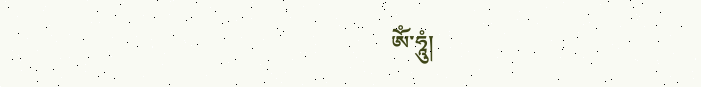ཨོཾ་ཧཱུཾ།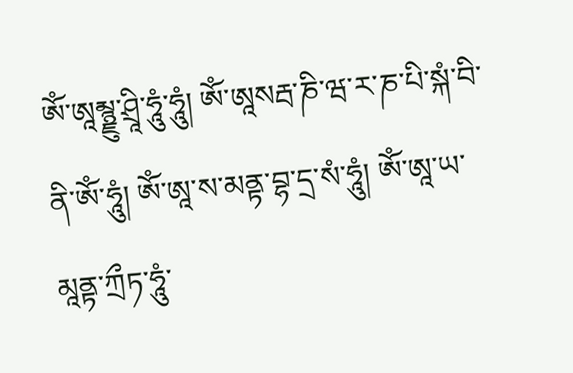ཨོཾ་ཨཱམྙྗུ་ཤྲཱི་ཧཱུཾ་ཧཱུཾ། ཨོཾ་ཨཱསརྦ་ཎི་ཝ་ར་ཎ་པི་སྐཾ་བི་ནི་ཨོཾ་ཧཱུཾ། ཨོཾ་ཨཱ་ས་མནྟ་བྷ་དྲ་སཾ་ཧཱུཾ། ཨོཾ་ཨཱ་ཡ་མཱནྟ་ཀྲྀཏ་ཧཱུཾ་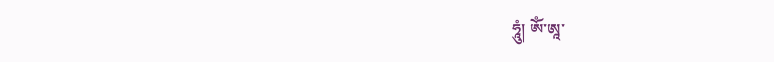ཧཱུཾ། ཨོཾ་ཨཱ་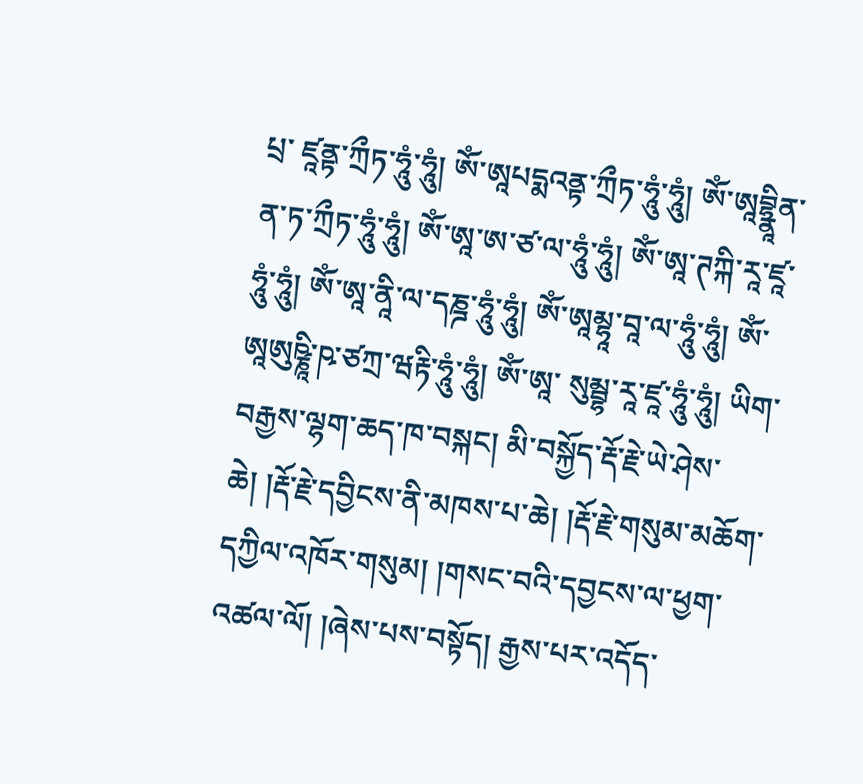པྲ་ ཛཱནྟ་ཀྲྀཏ་ཧཱུཾ་ཧཱུཾ། ཨོཾ་ཨཱཔདྨའནྟ་ཀྲྀཏ་ཧཱུཾ་ཧཱུཾ། ཨོཾ་ཨཱབྷྣཱིན་ན་ཏ་ཀྲྀཏ་ཧཱུཾ་ཧཱུཾ། ཨོཾ་ཨཱ་ཨ་ཙ་ལ་ཧཱུཾ་ཧཱུཾ། ཨོཾ་ཨཱ་ཊཀྐི་རཱ་ཛཱ་ཧཱུཾ་ཧཱུཾ། ཨོཾ་ཨཱ་ནཱི་ལ་དཎྜ་ཧཱུཾ་ཧཱུཾ། ཨོཾ་ཨཱམྷཱ་བཱ་ལ་ཧཱུཾ་ཧཱུཾ། ཨོཾ་ཨཱཨུཥྞཱི་ཥ་ཙཀྲ་ཝརྟི་ཧཱུཾ་ཧཱུཾ། ཨོཾ་ཨཱ་ སུམྦྷ་རཱ་ཛཱ་ཧཱུཾ་ཧཱུཾ། ཡིག་བརྒྱས་ལྷག་ཆད་ཁ་བསྐང། མི་བསྐྱོད་རྡོ་རྗེ་ཡེ་ཤེས་ཆེ། །རྡོ་རྗེ་དབྱིངས་ནི་མཁས་པ་ཆེ། །རྡོ་རྗེ་གསུམ་མཆོག་དཀྱིལ་འཁོར་གསུམ། །གསང་བའི་དབྱངས་ལ་ཕྱག་འཚལ་ལོ། །ཞེས་པས་བསྟོད། རྒྱས་པར་འདོད་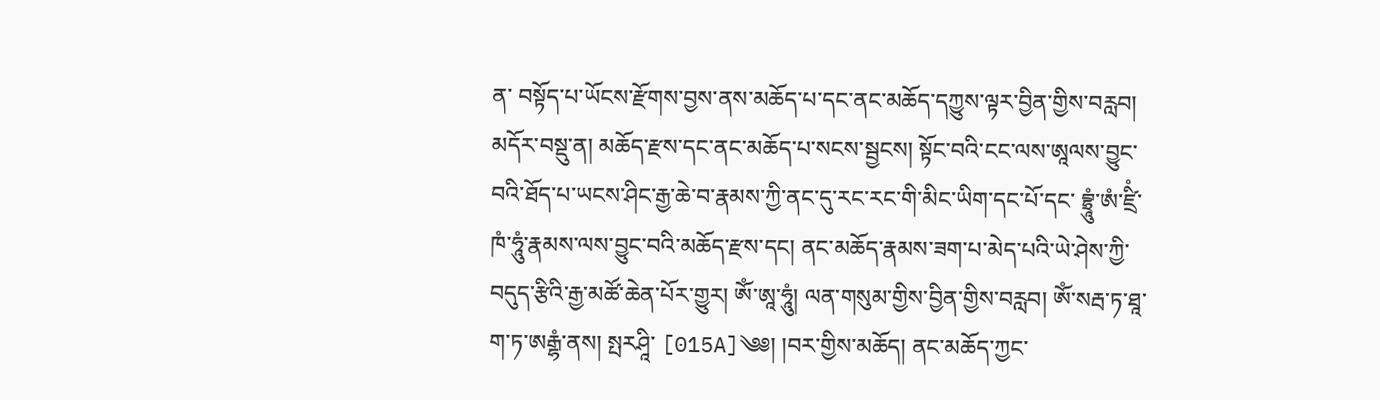ན་ བསྟོད་པ་ཡོངས་རྫོགས་བྱས་ནས་མཆོད་པ་དང་ནང་མཆོད་དཀྱུས་ལྟར་བྱིན་གྱིས་བརླབ། མདོར་བསྡུ་ན། མཆོད་རྫས་དང་ནང་མཆོད་པ་སངས་སྦྱངས། སྟོང་བའི་ངང་ལས་ཨཱལས་བྱུང་བའི་ཐོད་པ་ཡངས་ཤིང་རྒྱ་ཆེ་བ་རྣམས་ཀྱི་ནང་དུ་རང་རང་གི་མིང་ཡིག་དང་པོ་དང་ བྷྲཱུཾ་ཨཾ་ཛྲིཾ་ཁཾ་ཧཱུཾ་རྣམས་ལས་བྱུང་བའི་མཆོད་རྫས་དང། ནང་མཆོད་རྣམས་ཟག་པ་མེད་པའི་ཡེ་ཤེས་ཀྱི་བདུད་རྩིའི་རྒྱ་མཚོ་ཆེན་པོར་གྱུར། ཨོཾ་ཨཱ་ཧཱུཾ། ལན་གསུམ་གྱིས་བྱིན་གྱིས་བརླབ། ཨོཾ་སརྦ་ཏ་ཐཱ་ག་ཏ་ཨརྒྷཾ་ནས། སྤརཤཱི་ [015A]༄༅། །བར་གྱིས་མཆོད། ནང་མཆོད་ཀྱང་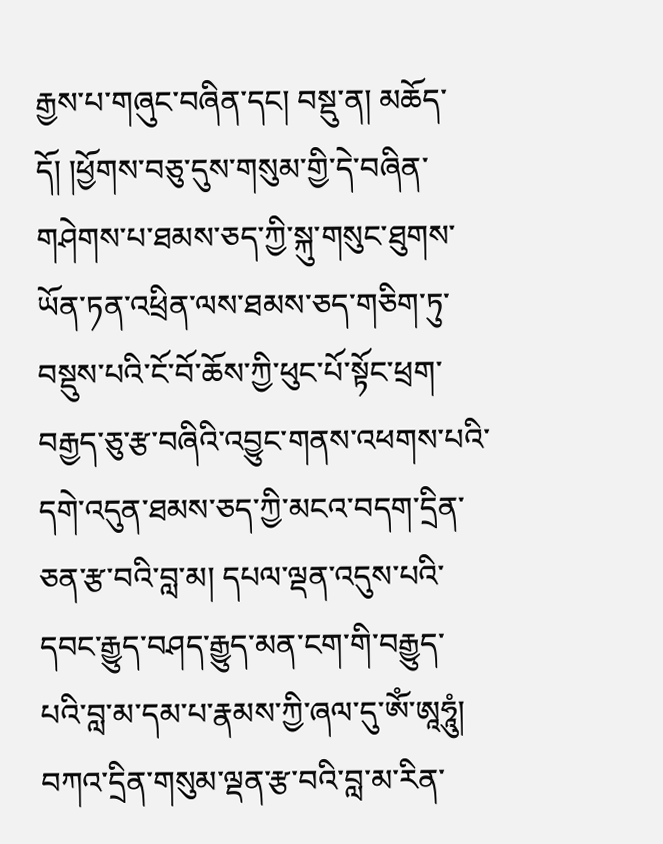རྒྱས་པ་གཞུང་བཞིན་དང། བསྡུ་ན། མཆོད་དོ། །ཕྱོགས་བཅུ་དུས་གསུམ་གྱི་དེ་བཞིན་གཤེགས་པ་ཐམས་ཅད་ཀྱི་སྐུ་གསུང་ཐུགས་ཡོན་ཏན་འཕྲིན་ལས་ཐམས་ཅད་གཅིག་ཏུ་ བསྡུས་པའི་ངོ་བོ་ཆོས་ཀྱི་ཕུང་པོ་སྟོང་ཕྲག་བརྒྱད་ཅུ་རྩ་བཞིའི་འབྱུང་གནས་འཕགས་པའི་དགེ་འདུན་ཐམས་ཅད་ཀྱི་མངའ་བདག་དྲིན་ཅན་རྩ་བའི་བླ་མ། དཔལ་ལྡན་འདུས་པའི་དབང་རྒྱུད་བཤད་རྒྱུད་མན་ངག་གི་བརྒྱུད་ པའི་བླ་མ་དམ་པ་རྣམས་ཀྱི་ཞལ་དུ་ཨོཾ་ཨཱཧཱུཾ། བཀའ་དྲིན་གསུམ་ལྡན་རྩ་བའི་བླ་མ་རིན་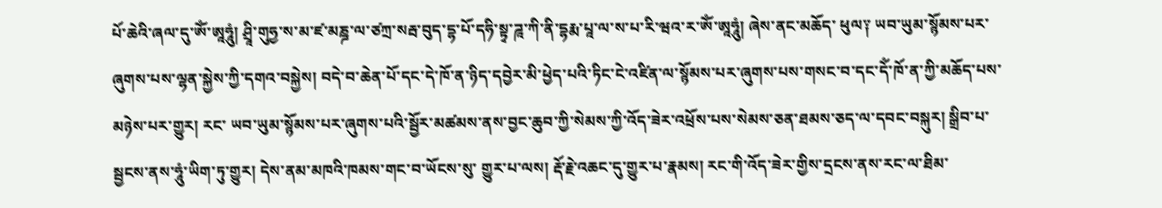པོ་ཆེའི་ཞལ་དུ་ཨོཾ་ཨཱཧཱུཾ། ཤྲཱི་གུཧྱ་ས་མ་ཛ་མཎྜ་ལ་ཙཀྲ་སརྦ་བུད་དྷ་པོ་དཧི་སྟྭ་ཌཱ་ཀི་ནི་དྷརྨ་པཱ་ལ་ས་པ་རི་ཝའ་ར་ཨོཾ་ཨཱཧཱུཾ། ཞེས་ནང་མཆོད་ ཕུལ༑ ཡབ་ཡུམ་སྙོམས་པར་ཞུགས་པས་ལྷན་སྐྱེས་ཀྱི་དགའ་བསྐྱེས། བདེ་བ་ཆེན་པོ་དང་དེ་ཁོ་ན་ཉིད་དབྱེར་མི་ཕྱེད་པའི་ཏིང་ངེ་འཛིན་ལ་སྙོམས་པར་ཞུགས་པས་གསང་བ་དང་དོཾ་ཁོ་ན་ཀྱི་མཆོད་པས་མཉེས་པར་གྱུར། རང་ ཡབ་ཡུམ་སྙོམས་པར་ཞུགས་པའི་སྦྱོར་མཚམས་ནས་བྱང་ཆུབ་ཀྱི་སེམས་ཀྱི་འོད་ཟེར་འཕྲོས་པས་སེམས་ཅན་ཐམས་ཅད་ལ་དབང་བསྐུར། སྒྲིབ་པ་སྦྱངས་ནས་ཧཱུཾ་ཡིག་ཏུ་གྱུར། དེས་ནམ་མཁའི་ཁམས་གང་བ་ཡོངས་སུ་ གྱུར་པ་ལས། རྡོ་རྗེ་འཆང་དུ་གྱུར་པ་རྣམས། རང་གི་འོད་ཟེར་གྱིས་དྲངས་ནས་རང་ལ་ཐིམ་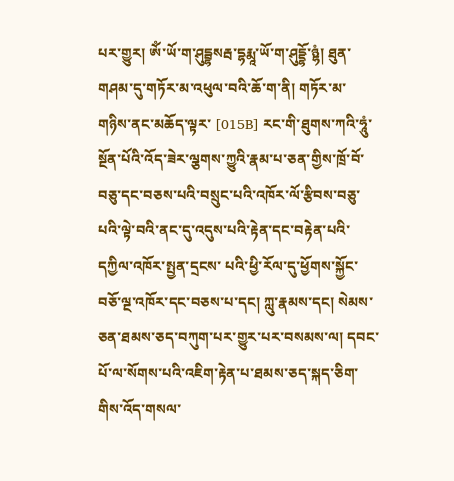པར་གྱུར། ཨོཾ་ཡོ་ག་ཤུདྦྷསརྦ་དྷརྨཱ་ཡོ་ག་ཤུདྡྷོ་ཉྷཾ། ཐུན་གཤམ་དུ་གཏོར་མ་འཕུལ་བའི་ཆོ་ག་ནི། གཏོར་མ་གཉིས་ནང་མཆོད་ལྟར་ [015B] རང་གི་ཐུགས་ཀའི་ཧཱུཾ་སྔོན་པོའི་འོད་ཟེར་ལྕགས་ཀྱུའི་རྣམ་པ་ཅན་གྱིས་ཁྲོ་བོ་བཅུ་དང་བཅས་པའི་བསྲུང་པའི་འཁོར་ལོ་རྩིབས་བཅུ་པའི་ལྟེ་བའི་ནང་དུ་འདུས་པའི་རྟེན་དང་བརྟེན་པའི་དཀྱིལ་འཁོར་སྤྱན་དྲངས་ པའི་ཕྱི་རོལ་དུ་ཕྱོགས་སྐྱོང་བཅོ་ལྔ་འཁོར་དང་བཅས་པ་དང། ཀླུ་རྣམས་དང། སེམས་ཅན་ཐམས་ཅད་བཀུག་པར་གྱུར་པར་བསམས་ལ། དབང་པོ་ལ་སོགས་པའི་འཇིག་རྟེན་པ་ཐམས་ཅད་སྐད་ཅིག་གིས་འོད་གསལ་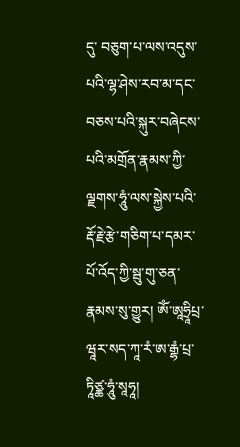དུ་ བཅུག་པ་ལས་འདུས་པའི་ལྷ་ཤེས་རབ་མ་དང་བཅས་པའི་སྐུར་བཞེངས་པའི་མགྲོན་རྣམས་ཀྱི་ལྗགས་ཧཱུཾ་ལས་སྐྱེས་པའི་རྡོ་རྗེ་རྩེ་གཅིག་པ་དམར་པོ་འོད་ཀྱི་སྦུ་གུ་ཅན་རྣམས་སུ་གྱུར། ཨོཾ་ཨཱཧྲཱིཔྲ་ཝཱར་སད་ཀཱ་རཾ་ཨ་རྒྷཾ་པྲ་ ཏཱིཙྪ་ཧཱུཾ་སཱཧཱ།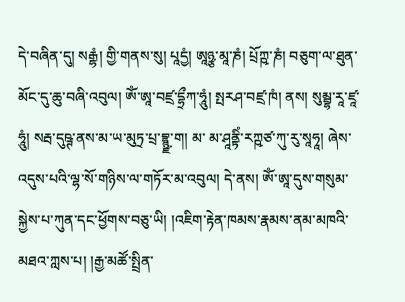དེ་བཞིན་དུ། སརྒྷཾ། གྱི་གནས་སུ། པཱདྱཾ། ཨཱཉྩ་མཱ་ཎཾ། པྲོཀྵ་ཎཾ། བཅུག་ལ་ཐུན་མོང་དུ་ཆུ་བཞི་འབུལ། ཨོཾ་ཨཱ་བཛྲ་དྷྲྀཀ་ཧཱུཾ། སྤརཤ་བཛྲ་ཁཾ། ནས། སུམྦྷ་རཱ་ཛཱ་ཧཱུཾ། སརྦ་དུཥྚ་ནས་མ་ཡ་མུཏྲ་པྲ་བྷྙྫ་ག། མ་ མ་ཤཱནྟིཾ་རཀྵཙ་ཀུ་རུ་སཱཧཱ། ཞེས་འདུས་པའི་ལྷ་སོ་གཉིས་ལ་གཏོར་མ་འབུལ། དེ་ནས། ཨོཾ་ཨཱ་དུས་གསུམ་སྐྱེས་པ་ཀུན་དང་ཕྱོགས་བཅུ་ཡི། །འཇིག་རྟེན་ཁམས་རྣམས་ནམ་མཁའི་མཐའ་ཀླས་པ། །རྒྱ་མཚོ་སྤྲིན་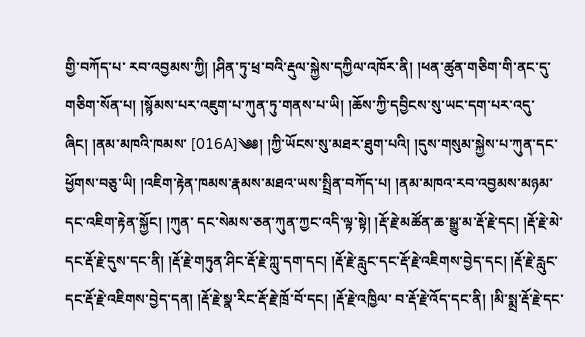གྱི་བཀོད་པ་ རབ་འབྱམས་ཀྱི། །ཤིན་ཏུ་ཕྲ་བའི་རྡུལ་སྐྱེས་དཀྱིལ་འཁོར་ནི། །ཕན་ཚུན་གཅིག་གི་ནང་དུ་གཅིག་སོན་པ། །སྙོམས་པར་འཇུག་པ་ཀུན་ཏུ་གནས་པ་ཡི། །ཆོས་ཀྱི་དབྱིངས་སུ་ཡང་དག་པར་འདུ་ཞིང། །ནམ་མཁའི་ཁམས་ [016A]༄༅། །ཀྱི་ཡོངས་སུ་མཐར་ཐུག་པའི། །དུས་གསུམ་སྐྱེས་པ་ཀུན་དང་ཕྱོགས་བཅུ་ཡི། །འཇིག་རྟེན་ཁམས་རྣམས་མཐའ་ཡས་སྤྲིན་བཀོད་པ། །ནམ་མཁའ་རབ་འབྱམས་མཉམ་དང་འཇིག་རྟེན་སྐྱོང། །ཀུན་ དང་སེམས་ཅན་ཀུན་ཀྱང་འདི་ལྟ་སྟེ། །རྡོ་རྗེ་མཚོན་ཆ་སྒྱུ་མ་རྡོ་རྗེ་དང། །རྡོ་རྗེ་མེ་དང་རྡོ་རྗེ་དུས་དང་ནི། །རྡོ་རྗེ་གཏུན་ཤིང་རྡོ་རྗེ་ཀླུ་དག་དང། །རྡོ་རྗེ་རླུང་དང་རྡོ་རྗེ་འཇིགས་བྱེད་དང། །རྡོ་རྗེ་རླུང་དང་རྡོ་རྗེ་འཇིགས་བྱེད་དན། །རྡོ་རྗེ་སྣ་རིང་རྡོ་རྗེ་ཁྲོ་བོ་དང། །རྡོ་རྗེ་འཁྱིལ་ བ་རྡོ་རྗེ་འོད་དང་ནི། །མི་སྨྲ་རྡོ་རྗེ་དང་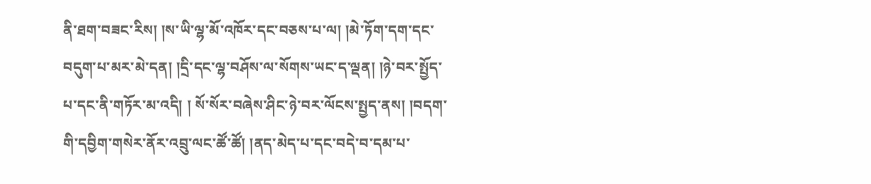ནི་ཐག་བཟང་རིས། །ས་ཡི་ལྷ་མོ་འཁོར་དང་བཅས་པ་ལ། །མེ་ཏོག་དག་དང་བདུག་པ་མར་མེ་དན། །དྲི་དང་ལྷ་བཤོས་ལ་སོགས་ཡང་ད་ལྡན། །ཉེ་བར་སྤྱོད་པ་དང་ནི་གཏོར་མ་འདི། ། སོ་སོར་བཞེས་ཤིང་ཉེ་བར་ལོངས་སྤྱད་ནས། །བདག་གི་དབྱིག་གསེར་ནོར་འབྲུ་ལང་ཚོ་ཚོ། །ནད་མེད་པ་དང་བདེ་བ་དམ་པ་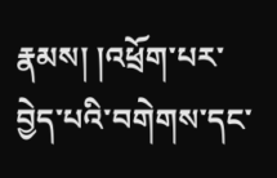རྣམས། །འཕྲོག་པར་བྱེད་པའི་བགེགས་དང་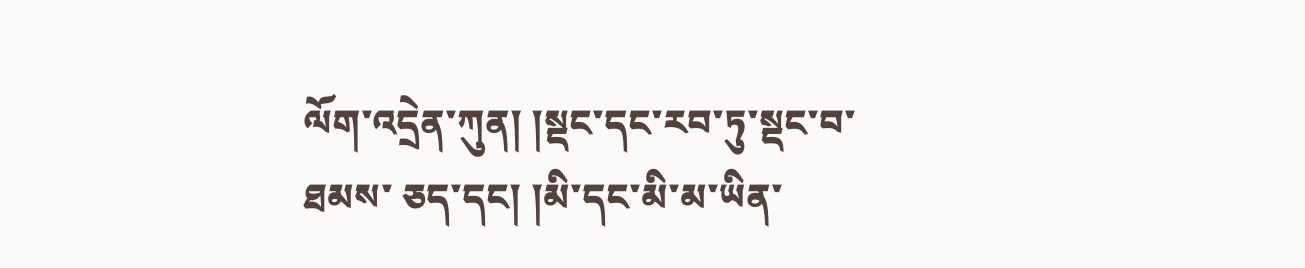ལོག་འདྲེན་ཀུན། །སྡང་དང་རབ་ཏུ་སྡང་བ་ཐམས་ ཅད་དང། །མི་དང་མི་མ་ཡིན་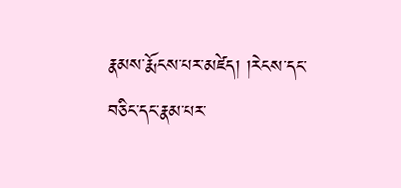རྣམས་རྨོངས་པར་མཛེད། །རེངས་དང་བཅིང་དང་རྣམ་པར་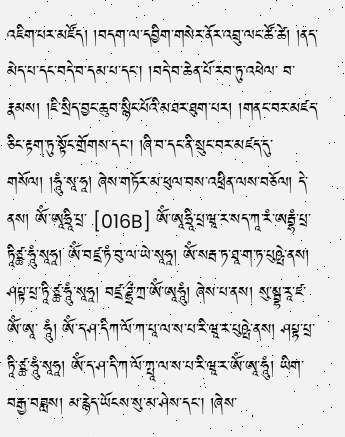འཇིག་པར་མཛོད། །བདག་ལ་དབྱིག་གསེར་ནོར་འབྲུ་ལང་ཚོ་ཚེ། །ནད་མེད་པ་དང་བདེ་བ་དམ་པ་དང། །བདེ་བ་ཆེན་པོ་རབ་ཏུ་འཕེལ་ བ་རྣམས། །ཇི་སྲིད་བྱང་ཆུབ་སྙིང་པོའི་མཐར་ཐུག་པར། །གནང་བར་མཛད་ཅིང་རྟག་ཏུ་སྟོང་གྲོགས་དང། །ཞི་བ་དང་ནི་སྲུང་བར་མཛད་དུ་གསོལ། །ཧཱུཾ་སཱ་ཧཱ། ཞེས་གཏོར་མ་ཕུལ་བས་འཕྲིན་ལས་བཅོལ། དེ་ནས། ཨོཾ་ཨཱཧྲཱི་པྲ་ [016B] ཨོཾ་ཨཱཧྲཱི་པྲ་ཝཱ་ར་སད་ཀཱ་རཾ་ཨརྦྷཾ་པྲ་ཏཱིཙྪ་ཧཱུཾ་སཱཧཱ། ཨོཾ་བཛྲ་ཏཾ་བུ་ལ་ཡེ་སཱཧཱ། ཨོཾ་སརྦ་ཏ་ཐཱ་ག་ཏ་པུཥྤེ་ནས། ཤཔྟ་པྲ་ཏཱི་ཙྪ་ཧཱུཾ་སཱཧཱ། བཛྲ་ཌྷྲྀ་ཀྲ་ཨོཾ་ཨཱཧཱུཾ། ཞེས་པ་ནས། སུ་མྦྷ་རཱ་ཛ་ཨོཾ་ཨཱ་ ཧཱུཾ། ཨོཾ་ད་ཤ་དིཀ་ལོ་ཀ་པཱ་ལ་ས་པ་རི་ཝཱ་ར་པུཥྤེ་ནས། ཤཔྟ་པྲ་ཏཱི་ཙྪ་ཧཱུཾ་སཱཧཱ། ཨོཾ་ད་ཤ་དི་ཀ་ལོ་ཀྤཱ་ལ་ས་པ་རི་ཝཱ་ར་ཨོཾ་ཨཱ་ཧཱུཾ། ཡིག་བརྒྱ་བཟླས། མ་རྙེད་ཡོངས་སུ་མ་ཤེས་དང། །ཞེས་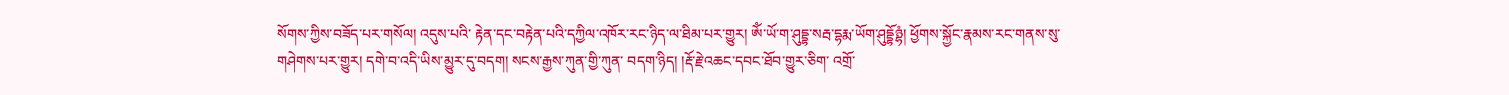སོགས་ཀྱིས་བཟོད་པར་གསོལ། འདུས་པའི་ རྟེན་དང་བརྟེན་པའི་དཀྱིལ་འཁོར་རང་ཉིད་ལ་ཐིམ་པར་གྱུར། ཨོཾ་ཡོ་ག་ཤུདྡྷ་སརྦ་དྷརྨ་ཡོག་ཤུདྡྷོཉྷཾ། ཕྱོགས་སྐྱོང་རྣམས་རང་གནས་སུ་གཤེགས་པར་གྱུར། དགེ་བ་འདི་ཡིས་མྱུར་དུ་བདག། སངས་རྒྱས་ཀུན་གྱི་ཀུན་ བདག་ཉིད། །རྡོ་རྗེ་འཆང་དབང་ཐོབ་གྱུར་ཅིག་ འགྲོ་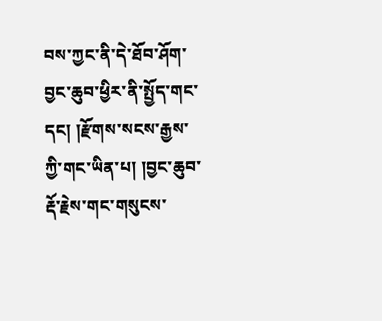བས་ཀྱང་ནི་དེ་ཐོབ་ཤོག་བྱང་ཆུབ་ཕྱིར་ནི་སྤྱོད་གང་དང། །རྫོགས་སངས་རྒྱས་ཀྱི་གང་ཡིན་པ། །བྱང་ཆུབ་རྡོ་རྗེས་གང་གསུངས་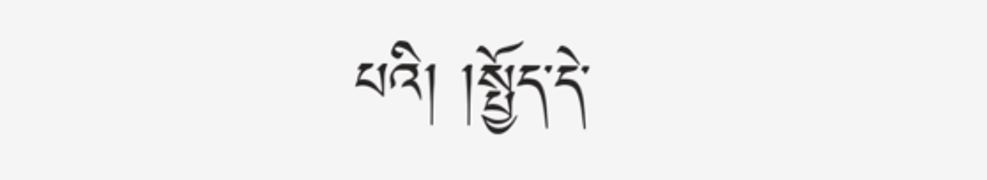པའི། །སྤྱོད་དེ་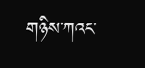གཉིས་ཀའང་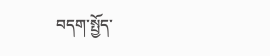བདག་སྤྱོད་